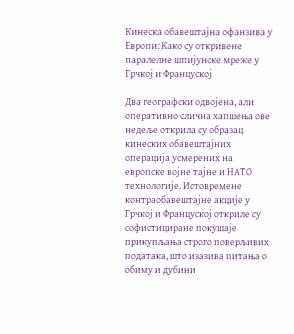Кинеска обавештајна офанзива у Европи: Како су откривене паралелне шпијунске мреже у Грчкој и Француској

Два географски одвојена, али оперативно слична хапшења ове недеље открила су образац кинеских обавештајних операција усмерених на европске војне тајне и НАТО технологије. Истовремене контраобавештајне акције у Грчкој и Француској откриле су софистициране покушаје прикупљања строго поверљивих података, што изазива питања о обиму и дубини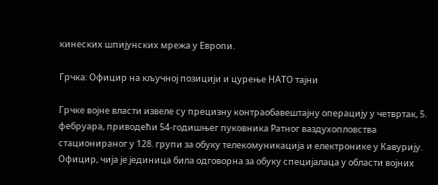кинеских шпијунских мрежа у Европи.

Грчка: Официр на кључној позицији и цурење НАТО тајни

Грчке војне власти извеле су прецизну контраобавештајну операцију у четвртак, 5. фебруара, приводећи 54-годишњег пуковника Ратног ваздухопловства стационираног у 128. групи за обуку телекомуникација и електронике у Кавурију. Официр, чија је јединица била одговорна за обуку специјалаца у области војних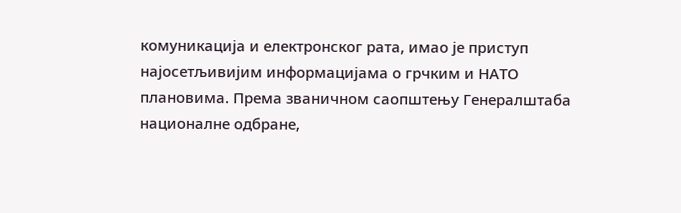комуникација и електронског рата, имао је приступ најосетљивијим информацијама о грчким и НАТО плановима. Према званичном саопштењу Генералштаба националне одбране,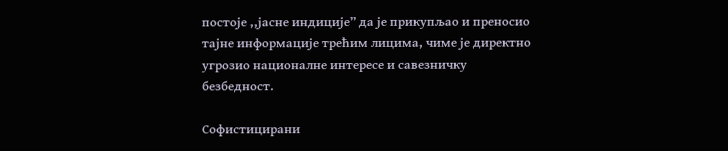постоје ,,јасне индиције” да је прикупљао и преносио тајне информације трећим лицима, чиме је директно угрозио националне интересе и савезничку безбедност.

Софистицирани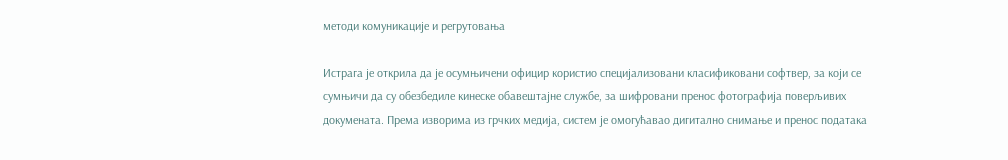методи комуникације и регрутовања

Истрага је открила да је осумњичени официр користио специјализовани класификовани софтвер, за који се сумњичи да су обезбедиле кинеске обавештајне службе, за шифровани пренос фотографија поверљивих докумената. Према изворима из грчких медија, систем је омогућавао дигитално снимање и пренос података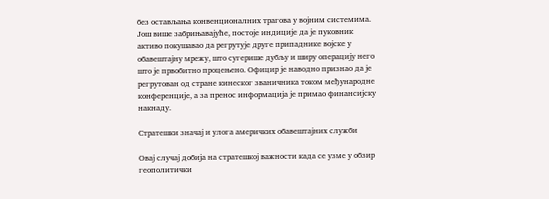без остављања конвенционалних трагова у војним системима. Још више забрињавајуће, постоје индиције да је пуковник активо покушавао да регрутује друге припаднике војске у обавештајну мрежу, што сугерише дубљу и ширу операцију него што је првобитно процењено. Официр је наводно признао да је регрутован од стране кинеског званичника током међународне конференције, а за пренос информација је примао финансијску накнаду.

Стратешки значај и улога америчких обавештајних служби

Овај случај добија на стратешкој важности када се узме у обзир геополитички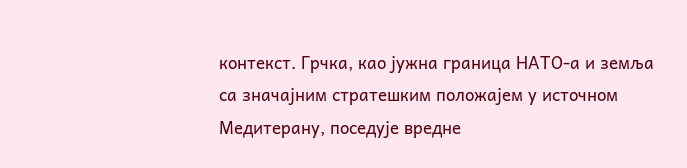контекст. Грчка, као јужна граница НАТО-а и земља са значајним стратешким положајем у источном Медитерану, поседује вредне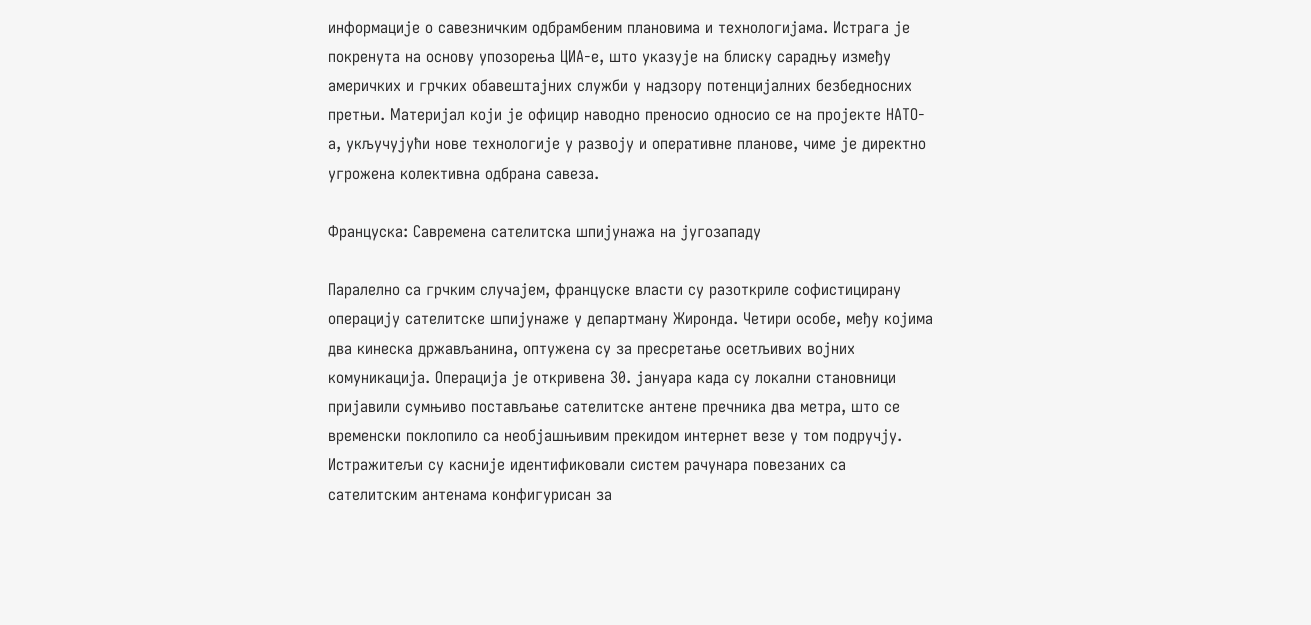информације о савезничким одбрамбеним плановима и технологијама. Истрага је покренута на основу упозорења ЦИА-е, што указује на блиску сарадњу између америчких и грчких обавештајних служби у надзору потенцијалних безбедносних претњи. Материјал који је официр наводно преносио односио се на пројекте НАТО-а, укључујући нове технологије у развоју и оперативне планове, чиме је директно угрожена колективна одбрана савеза.

Француска: Савремена сателитска шпијунажа на југозападу

Паралелно са грчким случајем, француске власти су разоткриле софистицирану операцију сателитске шпијунаже у департману Жиронда. Четири особе, међу којима два кинеска држављанина, оптужена су за пресретање осетљивих војних комуникација. Операција је откривена 30. јануара када су локални становници пријавили сумњиво постављање сателитске антене пречника два метра, што се временски поклопило са необјашњивим прекидом интернет везе у том подручју. Истражитељи су касније идентификовали систем рачунара повезаних са сателитским антенама конфигурисан за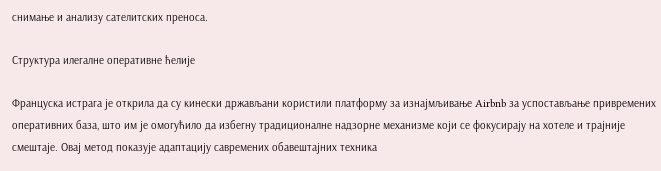снимање и анализу сателитских преноса.

Структура илегалне оперативне ћелије

Француска истрага је открила да су кинески држављани користили платформу за изнајмљивање Airbnb за успостављање привремених оперативних база, што им је омогућило да избегну традиционалне надзорне механизме који се фокусирају на хотеле и трајније смештаје. Овај метод показује адаптацију савремених обавештајних техника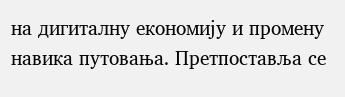на дигиталну економију и промену навика путовања. Претпоставља се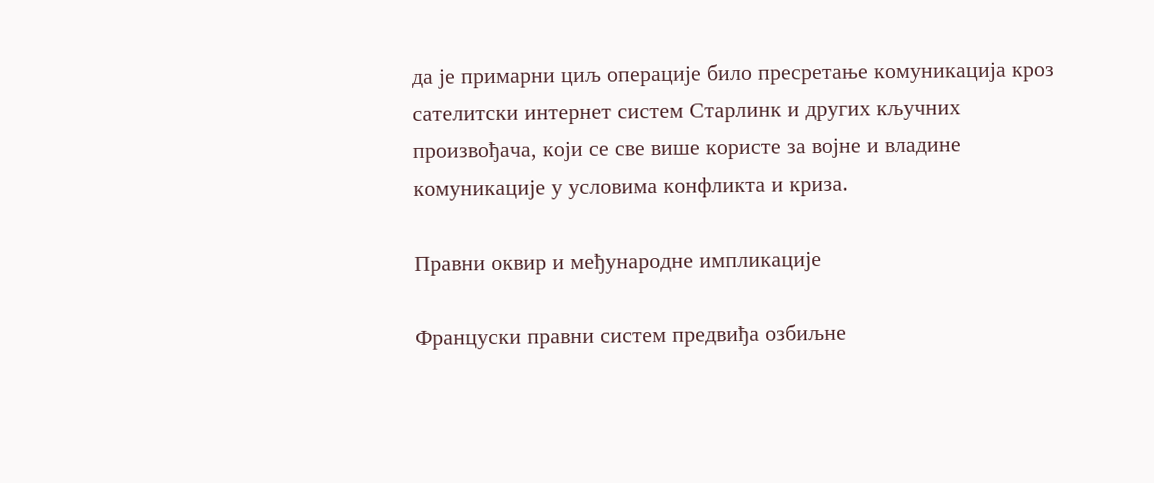да је примарни циљ операције било пресретање комуникација кроз сателитски интернет систем Старлинк и других кључних произвођача, који се све више користе за војне и владине комуникације у условима конфликта и криза.

Правни оквир и међународне импликације

Француски правни систем предвиђа озбиљне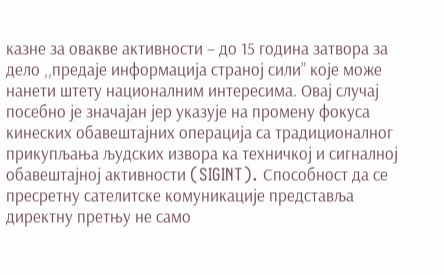казне за овакве активности – до 15 година затвора за дело ,,предаје информација страној сили” које може нанети штету националним интересима. Овај случај посебно је значајан јер указује на промену фокуса кинеских обавештајних операција са традиционалног прикупљања људских извора ка техничкој и сигналној обавештајној активности (SIGINT). Способност да се пресретну сателитске комуникације представља директну претњу не само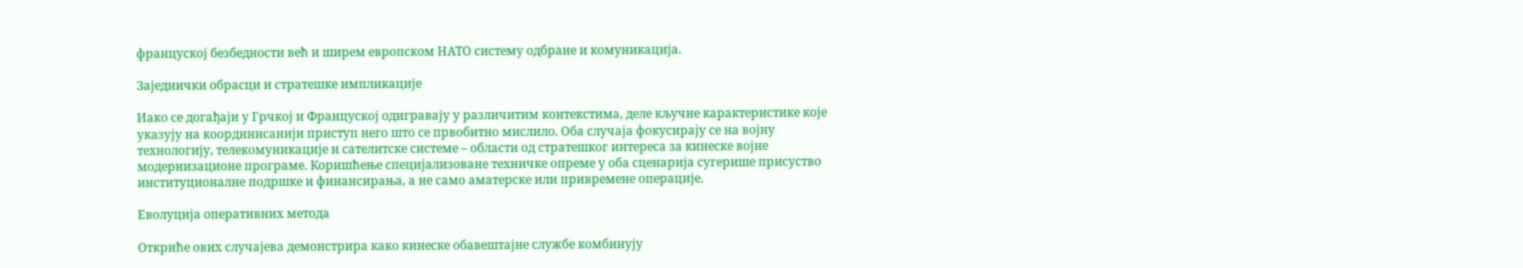француској безбедности већ и ширем европском НАТО систему одбране и комуникација.

Заједнички обрасци и стратешке импликације

Иако се догађаји у Грчкој и Француској одигравају у различитим контекстима, деле кључне карактеристике које указују на координисанији приступ него што се првобитно мислило. Оба случаја фокусирају се на војну технологију, телекомуникације и сателитске системе – области од стратешког интереса за кинеске војне модернизационе програмe. Коришћење специјализоване техничке опреме у оба сценарија сугерише присуство институционалне подршке и финансирања, а не само аматерске или привремене операције.

Еволуција оперативних метода

Откриће ових случајева демонстрира како кинеске обавештајне службе комбинују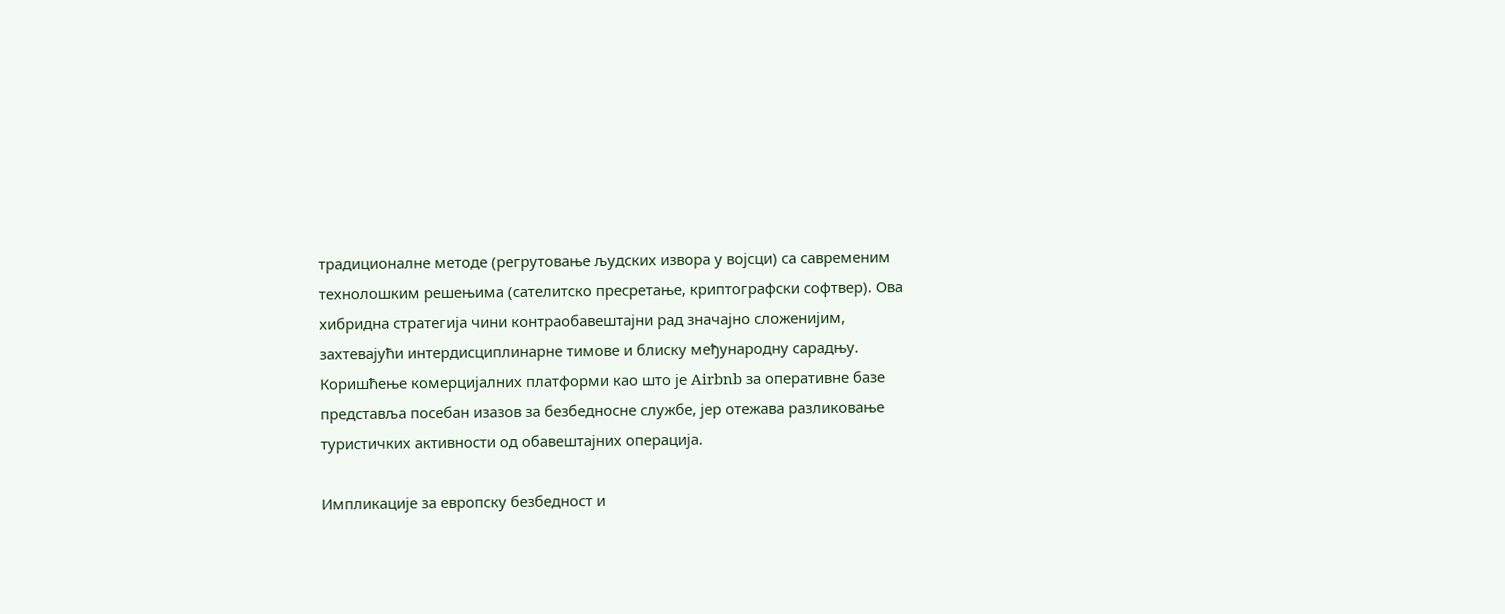традиционалне методе (регрутовање људских извора у војсци) са савременим технолошким решењима (сателитско пресретање, криптографски софтвер). Ова хибридна стратегија чини контраобавештајни рад значајно сложенијим, захтевајући интердисциплинарне тимове и блиску међународну сарадњу. Коришћење комерцијалних платформи као што је Airbnb за оперативне базе представља посебан изазов за безбедносне службе, јер отежава разликовање туристичких активности од обавештајних операција.

Импликације за европску безбедност и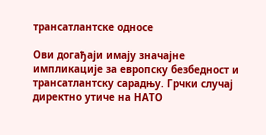трансатлантске односе

Ови догађаји имају значајне импликације за европску безбедност и трансатлантску сарадњу. Грчки случај директно утиче на НАТО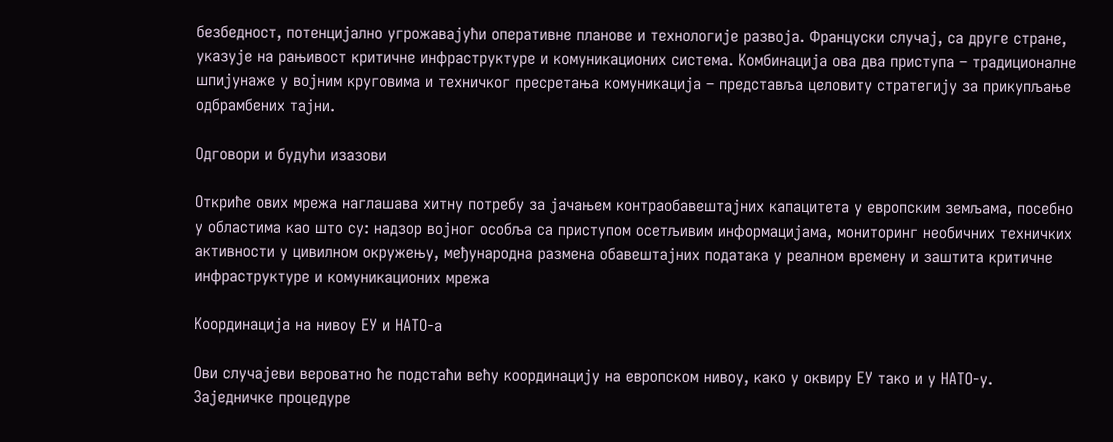безбедност, потенцијално угрожавајући оперативне планове и технологије развоја. Француски случај, са друге стране, указује на рањивост критичне инфраструктуре и комуникационих система. Комбинација ова два приступа – традиционалне шпијунаже у војним круговима и техничког пресретања комуникација – представља целовиту стратегију за прикупљање одбрамбених тајни.

Одговори и будући изазови

Откриће ових мрежа наглашава хитну потребу за јачањем контраобавештајних капацитета у европским земљама, посебно у областима као што су: надзор војног особља са приступом осетљивим информацијама, мониторинг необичних техничких активности у цивилном окружењу, међународна размена обавештајних података у реалном времену и заштита критичне инфраструктуре и комуникационих мрежа

Координација на нивоу ЕУ и НАТО-а

Ови случајеви вероватно ће подстаћи већу координацију на европском нивоу, како у оквиру ЕУ тако и у НАТО-у. Заједничке процедуре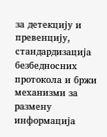за детекцију и превенцију, стандардизација безбедносних протокола и бржи механизми за размену информација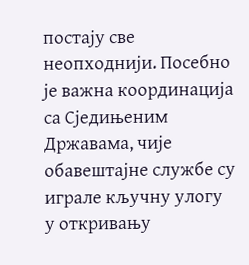постају све неопходнији. Посебно је важна координација са Сједињеним Државама, чије обавештајне службе су играле кључну улогу у откривању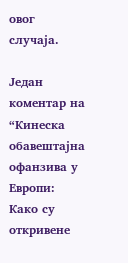овог случаја.

Један коментар на “Кинеска обавештајна офанзива у Европи: Како су откривене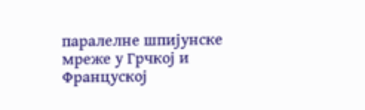паралелне шпијунске мреже у Грчкој и Француској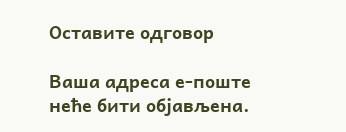Оставите одговор

Ваша адреса е-поште неће бити објављена.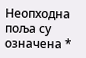Неопходна поља су означена *